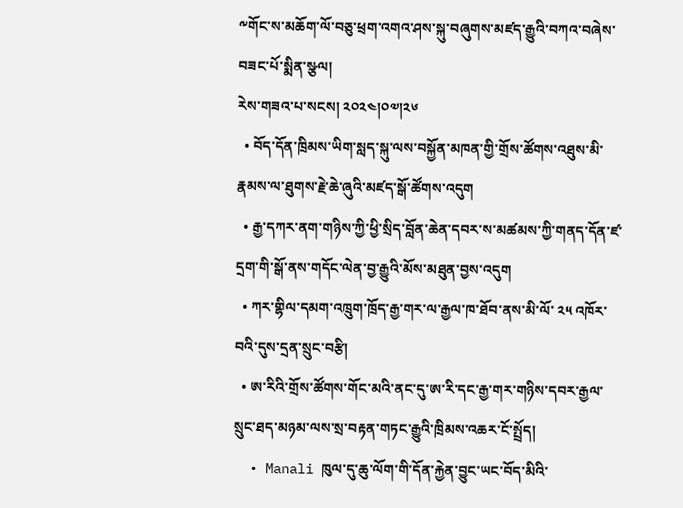༸གོང་ས་མཆོག་ལོ་བཅུ་ཕྲག་འགའ་ཤས་སྐུ་བཞུགས་མཛད་རྒྱུའི་བཀའ་བཞེས་བཟང་པོ་སྨིན་སྩལ།
རེས་གཟའ་པ་སངས། ༢༠༢༤།༠༧།༢༦
  • བོད་དོན་ཁྲིམས་ཡིག་སླད་སྐུ་ལས་བསྐྱོན་མཁན་གྱི་གྲོས་ཚོགས་འཐུས་མི་རྣམས་ལ་ཐུགས་རྗེ་ཆེ་ཞུའི་མཛད་སྒོ་ཚོགས་འདུག
  • རྒྱ་དཀར་ནག་གཉིས་ཀྱི་ཕྱི་སྲིད་བློན་ཆེན་དབར་ས་མཚམས་ཀྱི་གནད་དོན་ཛ་དྲག་གི་སྒོ་ནས་གདོང་ལེན་བྱ་རྒྱུའི་མོས་མཐུན་བྱས་འདུག
  • ཀར་གྷིལ་དམག་འཁྲུག་ཁྲོད་རྒྱ་གར་ལ་རྒྱལ་ཁ་ཐོབ་ནས་མི་ལོ་ ༢༥ འཁོར་བའི་དུས་དྲན་སྲུང་བརྩི།
  • ཨ་རིའི་གྲོས་ཚོགས་གོང་མའི་ནང་དུ་ཨ་རི་དང་རྒྱ་གར་གཉིས་དབར་རྒྱལ་སྲུང་ཐད་མཉམ་ལས་སྲ་བརྟན་གཏང་རྒྱུའི་ཁྲིམས་འཆར་ངོ་སྤྲོད།
  • Manali ཁུལ་དུ་ཆུ་ལོག་གི་དོན་རྐྱེན་བྱུང་ཡང་བོད་མིའི་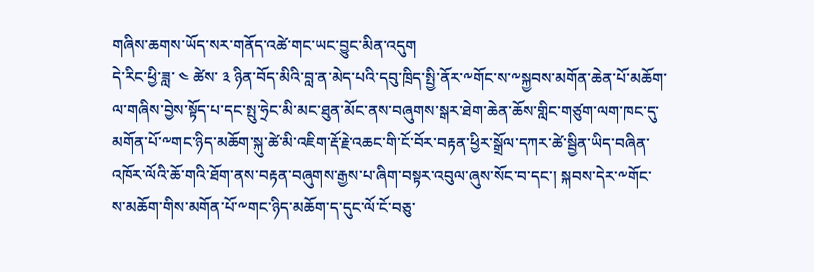གཞིས་ཆགས་ཡོད་སར་གནོད་འཚེ་གང་ཡང་བྱུང་མིན་འདུག
དེ་རིང་ཕྱི་ཟླ་ ༤ ཚེས་ ༣ ཉིན་བོད་མིའི་བླ་ན་མེད་པའི་དབུ་ཁྲིད་སྤྱི་ནོར་༸གོང་ས་༸སྐྱབས་མགོན་ཆེན་པོ་མཆོག་ལ་གཞིས་བྱེས་སྟོད་པ་དང་སྤུ་ཧྲེང་མི་མང་ཐུན་མོང་ནས་བཞུགས་སྒར་ཐེག་ཆེན་ཆོས་གླིང་གཙུག་ལག་ཁང་དུ་མགོན་པོ་༸གང་ཉིད་མཆོག་སྐུ་ཚེ་མི་འཇིག་རྡོ་རྗེ་འཆང་གི་ངོ་བོར་བརྟན་ཕྱིར་སྒྲོལ་དཀར་ཚེ་སྦྱིན་ཡིད་བཞིན་འཁོར་ལོའི་ཆོ་གའི་ཐོག་ནས་བརྟན་བཞུགས་རྒྱས་པ་ཞིག་བསྟར་འབུལ་ཞུས་སོང་བ་དང་། སྐབས་དེར་༸གོང་ས་མཆོག་གིས་མགོན་པོ་༸གང་ཉིད་མཆོག་ད་དུང་ལོ་ངོ་བཅུ་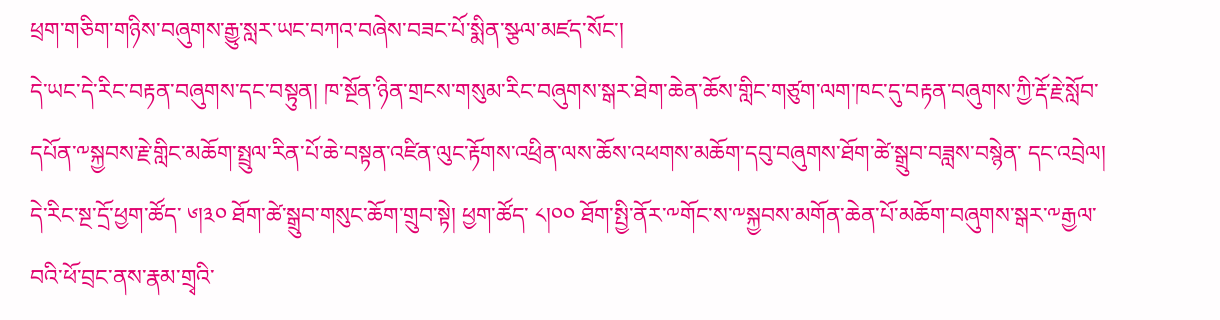ཕྲག་གཅིག་གཉིས་བཞུགས་རྒྱུ་སླར་ཡང་བཀའ་བཞེས་བཟང་པོ་སྨིན་སྩལ་མཛད་སོང་།
དེ་ཡང་དེ་རིང་བརྟན་བཞུགས་དང་བསྟུན། ཁ་སྔོན་ཉིན་གྲངས་གསུམ་རིང་བཞུགས་སྒར་ཐེག་ཆེན་ཆོས་གླིང་གཙུག་ལག་ཁང་དུ་བརྟན་བཞུགས་ཀྱི་རྡོ་རྗེ་སློབ་དཔོན་༸སྐྱབས་རྗེ་གླིང་མཆོག་སྤྲུལ་རིན་པོ་ཆེ་བསྟན་འཛིན་ལུང་རྟོགས་འཕྲིན་ལས་ཆོས་འཕགས་མཆོག་དབུ་བཞུགས་ཐོག་ཚེ་སྒྲུབ་བཟླས་བསྙེན་ དང་འབྲེལ། དེ་རིང་སྔ་དྲོ་ཕྱག་ཚོད་ ༦།༣༠ ཐོག་ཚེ་སྒྲུབ་གསུང་ཆོག་གྲུབ་སྟེ། ཕྱག་ཚོད་ ༨།༠༠ ཐོག་སྤྱི་ནོར་༸གོང་ས་༸སྐྱབས་མགོན་ཆེན་པོ་མཆོག་བཞུགས་སྒར་༸རྒྱལ་བའི་ཕོ་བྲང་ནས་རྣམ་གྲྭའི་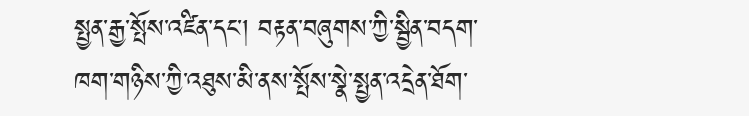སྤྱན་རྒྱ་སྤོས་འཛིན་དང་། བརྟན་བཞུགས་ཀྱི་སྦྱིན་བདག་ཁག་གཉིས་ཀྱི་འཐུས་མི་ནས་སྤོས་སྣེ་སྤྱན་འདྲེན་ཐོག་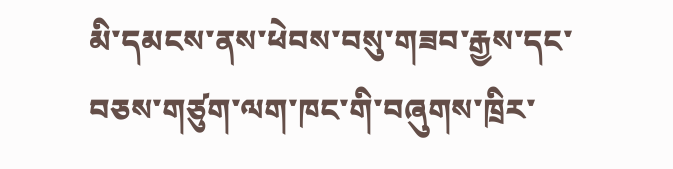མི་དམངས་ནས་ཕེབས་བསུ་གཟབ་རྒྱས་དང་བཅས་གཙུག་ལག་ཁང་གི་བཞུགས་ཁྲིར་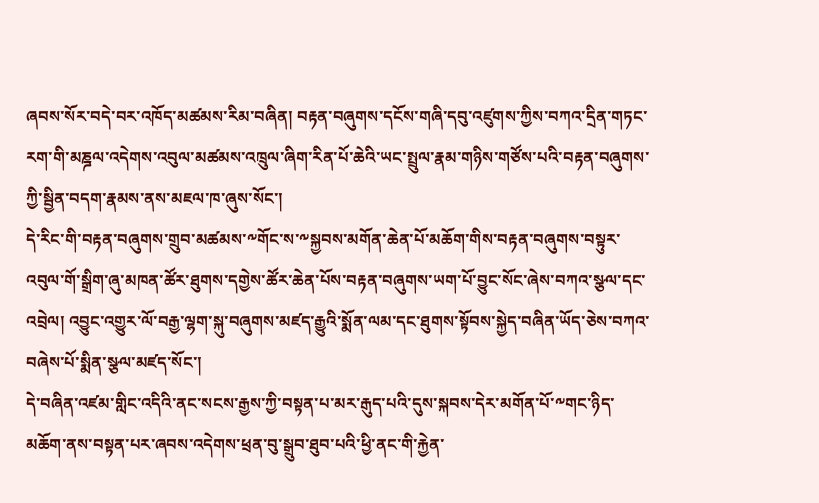ཞབས་སོར་བདེ་བར་འཁོད་མཚམས་རིམ་བཞིན། བརྟན་བཞུགས་དངོས་གཞི་དབུ་འཛུགས་ཀྱིས་བཀའ་དྲིན་གཏང་རག་གི་མཎྜལ་འདེགས་འབུལ་མཚམས་འཁྲུལ་ཞིག་རིན་པོ་ཆེའི་ཡང་སྤྲུལ་རྣམ་གཉིས་གཙོས་པའི་བརྟན་བཞུགས་ཀྱི་སྦྱིན་བདག་རྣམས་ནས་མཇལ་ཁ་ཞུས་སོང་།
དེ་རིང་གི་བརྟན་བཞུགས་གྲུབ་མཚམས་༸གོང་ས་༸སྐྱབས་མགོན་ཆེན་པོ་མཆོག་གིས་བརྟན་བཞུགས་བསྟུར་འབུལ་གོ་སྒྲིག་ཞུ་མཁན་ཚོར་ཐུགས་དགྱེས་ཚོར་ཆེན་པོས་བརྟན་བཞུགས་ཡག་པོ་བྱུང་སོང་ཞེས་བཀའ་སྩལ་དང་འབྲེལ། འབྱུང་འགྱུར་ལོ་བརྒྱ་ལྷག་སྐུ་བཞུགས་མཛད་རྒྱུའི་སྨོན་ལམ་དང་ཐུགས་སྟོབས་སྐྱེད་བཞིན་ཡོད་ཅེས་བཀའ་བཞེས་པོ་སྨིན་སྩལ་མཛད་སོང་།
དེ་བཞིན་འཛམ་གླིང་འདིའི་ནང་སངས་རྒྱས་ཀྱི་བསྟན་པ་མར་རྒུད་པའི་དུས་སྐབས་དེར་མགོན་པོ་༸གང་ཉིད་མཆོག་ནས་བསྟན་པར་ཞབས་འདེགས་ཕྲན་བུ་སྒྲུབ་ཐུབ་པའི་ཕྱི་ནང་གི་རྐྱེན་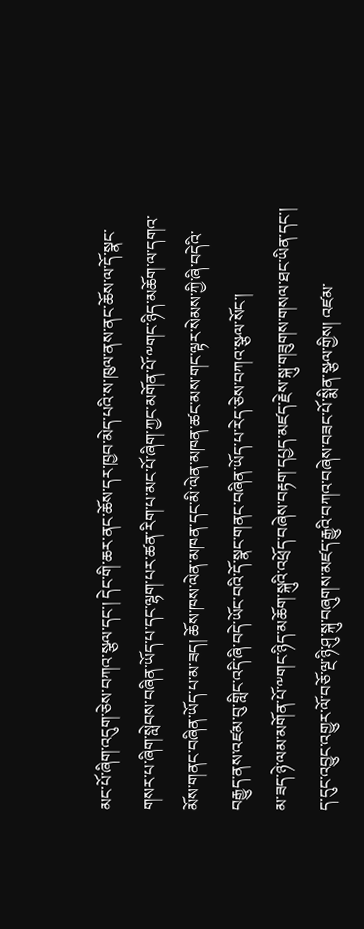མང་པོ་ཞིག་འདུག་ཅེས་བཀའ་སྩལ་དང་། དེང་གི་ཆར་ནང་ཆོས་དར་ཁྱབ་མེད་པའི་ས་ཁུལ་ནས་ནང་ཆོས་ལ་དོ་སྣང་གསར་པ་ཞིག་སླེབས་བཞིན་ཡོད་པ་དང་ལྷག་པར་ཚན་རིག་པ་མང་པོ་ཞིག་ཀྱང་མགོན་པོ་༸གང་ཉིད་མཆོག་ལ་དགའ་མོས་གནང་བཞིན་ཡོད་པ་མ་ཟད། ཆོས་ཁས་ལེན་མཁན་དང་མི་ལེན་མཁན་ཚང་མས་གང་ལྟར་སེམས་ཀྱི་ཞི་བདེའི་བརྒྱུད་ནས་འཛམ་བུ་གླིང་འདི་ཞི་བདེ་ཡོང་བའི་དོ་སྣང་གནང་བཞིན་ཡོད་པ་རེད་ཅེས་བཀའ་སྩལ་སོང་།
མ་ཟད་ཉེ་ལམ་མགོན་པོ་༸གང་ཉིད་མཆོག་སྐུའི་འཕྲོད་བཞེས་བརྟག་དཔྱད་མཛད་རྗེས་སྐུ་གཟུགས་གསལ་ཐང་ཡིན་དང་། ད་དུང་འབྱུང་འགྱུར་ལོ་བཅོ་ལྔ་ཉི་ཤུ་སྐུ་བཞུགས་མཛད་རྒྱུའི་བཀའ་བཞེས་བཟང་པོ་སྨིན་སྩལ་གྱིས། འཛམ་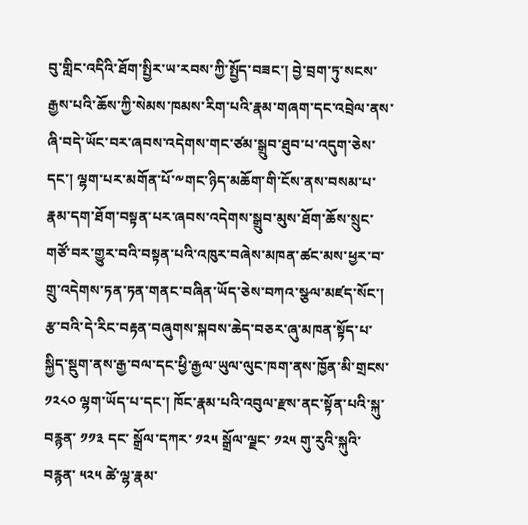བུ་གླིང་འདིའི་ཐོག་སྤྱིར་ཡ་རབས་ཀྱི་སྤྱོད་བཟང་། བྱེ་བྲག་ཏུ་སངས་རྒྱས་པའི་ཆོས་ཀྱི་སེམས་ཁམས་རིག་པའི་རྣམ་གཞག་དང་འབྲེལ་ནས་ཞི་བདེ་ཡོང་བར་ཞབས་འདེགས་གང་ཙམ་སྒྲུབ་ཐུབ་པ་འདུག་ཅེས་དང་། ལྷག་པར་མགོན་པོ་༸གང་ཉིད་མཆོག་གི་ངོས་ནས་བསམ་པ་རྣམ་དག་ཐོག་བསྟན་པར་ཞབས་འདེགས་སྒྲུབ་མུས་ཐོག་ཆོས་སྲུང་གཙོ་བར་གྱུར་བའི་བསྟན་པའི་འཁུར་བཞེས་མཁན་ཚང་མས་ཕྱར་བ་གྲུ་འདེགས་ཏན་ཏན་གནང་བཞིན་ཡོད་ཅེས་བཀའ་སྩལ་མཛད་སོང་།
རྩ་བའི་དེ་རིང་བརྟན་བཞུགས་སྐབས་ཆེད་བཅར་ཞུ་མཁན་སྟོད་པ་སྐྱིད་སྡུག་ནས་རྒྱ་བལ་དང་ཕྱི་རྒྱལ་ཡུལ་ལུང་ཁག་ནས་ཁྱོན་མི་གྲངས་ ༡༢༨༠ ལྷག་ཡོད་པ་དང་། ཁོང་རྣམ་པའི་འབུལ་རྫས་ནང་སྟོན་པའི་སྐུ་བརྙན་ ༡༡༣ དང་ སྒྲོལ་དཀར་ ༡༢༥ སྒྲོལ་ལྗང་ ༡༢༥ གུ་རུའི་སྐུའི་བརྙན་ ༥༢༥ ཚེ་ལྷ་རྣམ་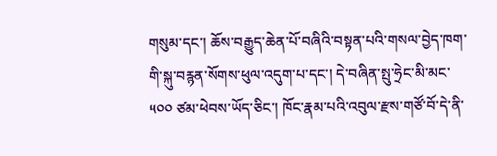གསུམ་དང་། ཆོས་བརྒྱུད་ཆེན་པོ་བཞིའི་བསྟན་པའི་གསལ་བྱེད་ཁག་གི་སྐུ་བརྙན་སོགས་ཕུལ་འདུག་པ་དང་། དེ་བཞིན་སྤུ་ཧྲེང་མི་མང་ ༥༠༠ ཙམ་ཕེབས་ཡོད་ཅིང་། ཁོང་རྣམ་པའི་འབུལ་རྫས་གཙོ་བོ་དེ་ནི་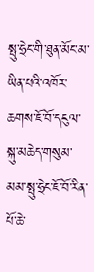སྤུ་ཧྲེང་གི་ཐུན་མོང་མ་ཡིན་པའི་འཁོར་ཆགས་ཇོ་བོ་དངུལ་སྐུ་མཆེད་གསུམ་མམ་སྤུ་ཧྲེང་ཇོ་བོ་རིན་པོ་ཆེ་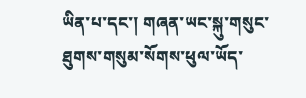ཡིན་པ་དང་། གཞན་ཡང་སྐུ་གསུང་ཐུགས་གསུམ་སོགས་ཕུལ་ཡོད་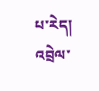པ་རེད།
འབྲེལ་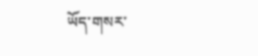ཡོད་གསར་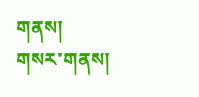གནས།
གསར་གནས།